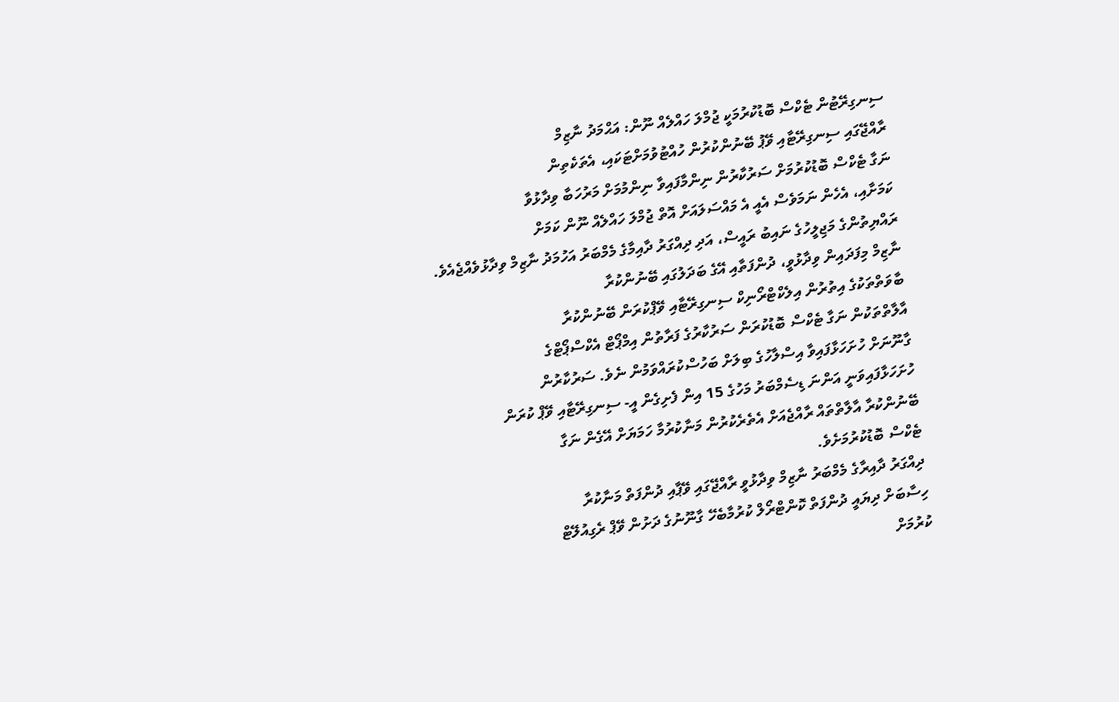ސިނގިރޭޓުން ޓެކްސް ބޮޑުކުރުމަކީ ޖުމްލަ ހައްލެއް ނޫން: އަޙްމަދު ނާޒިމް
ރާއްޖޭގައި ސިނގިރޭޓާއި ވޭޕު ބޭނުންކުރުން ހުއްޓުވުމަށްޓަކައި، އެތަކެތިން
ނަގާ ޓެކްސް ބޮޑުކުރުމަށް ސަރުކާރުން ނިންމާފައިވާ ނިންމުމަށް މަރުހަބާ ވިދާޅުވާ
ކަމަށާއި، އެހެން ނަމަވެސް އެއީ އެ މައްސަލައަށް އޮތް ޖުމްލަ ހައްލެއް ނޫން ކަމަށް
ރައްޔިތުންގެ މަޖިލީހުގެ ނައިބު ރައީސް، އަދި ދިއްގަރު ދާއިމާގެ މެމްބަރު އަހުމަދު ނާޒިމް ވިދާޅުވެއްޖެއެވެ.
ނާޒިމް މިފަދައިން ވިދާޅުވީ، ދުންފަތާއި އޭގެ ބަދަލުގައި ބޭނުންކުރާ
ބާވަތްތަކުގެ އިތުރުން އިލެކްޓްރޯނިކް ސިނގިރޭޓާއި ވޭޕްކުރަން ބޭނުންކުރާ
އާލާތްތަކުން ނަގާ ޓެކްސް ބޮޑުކުރަން ސަރުކާރުގެ ފަރާތުން އިމްޕޯޓް އެކްސްޕޯޓްގެ
ގާނޫނަށް ހުށަހަޅާފައިވާ އިސްލާހުގެ ބިލަށް ބަހުސްކުރައްވަމުން ނެވެ. ސަރުކާރުން
ހުށަހަޅާފައިވަނީ އަންނަ ޑިސެމްބަރު މަހުގެ 15 އިން ފެށިގެން އީ- ސިނގިރޭޓާއި ވޭޕް ކުރަން
ބޭނުންކުރާ އާލާތްތައް ރާއްޖެއަށް އެތެރެކުރުން މަނާކުރުމާ ހަމަޔަށް އޭގެން ނަގާ
ޓެކްސް ބޮޑުކުރުމަށެވެ.
ދިއްގަރު ދާއިރާގެ މެމްބަރު ނާޒިމް ވިދާޅުވީ ރާއްޖޭގައި ވޭޕާއި ދުންފަތް މަނާކުރާ
ހިސާބަށް ދިޔައީ ދުންފަތް ކޮންޓްރޯލް ކުރުމާބެހޭ ގާނޫނުގެ ދަށުން ވޭޕް ރެގިއުލޭޓް
ކުރުމަށް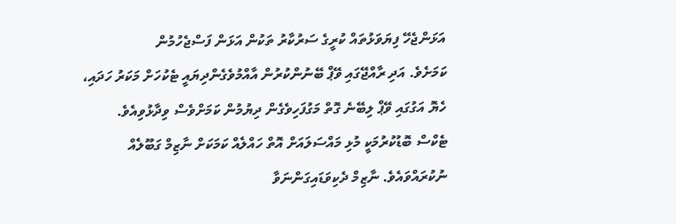އަޅަންޖެހޭ ފިޔަވަޅުތައް ކުރީގެ ސަރުކާރު ތަކުން އަޅަން ފަސްޖެހުމުން
ކަމަށެވެ. އަދި ރާއްޖޭގައި ވޭޕް ބޭނުންކުރުން އާއްމުވެގެންދިޔައީ ޓެކުހަށް މަކަރު ހަދައި،
ހެޔޮ އަގުގައި ވޭޕް ލިބޭނެ ގޮތް މަގުފަހިވެގެން ދިޔުމުން ކަމަށްވެސް ވިދާޅުވިއެވެ.
ޓެކްސް ބޮޑުކުރުމަކީ މުޅި މައްސަލައަށް އޮތް ހައްލެއް ކަމަކަށް ނާޒިމް ގަބޫލެއް
ނުކުރައްވައެވެ. ނާޒިމް ދެކިވަޑައިގަންނަވާ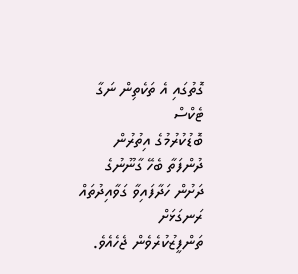ގޮތުގައި އެ ތަކެތިން ނަގާ ޓެކްސް
ބޮޑުކުރުމުގެ އިތުރުން ދުންފަތާ ބެހޭ ގާނޫނުގެ ދަށުން ހަދާފައިވާ ގަވާއިދުތައް ރަނގަޅަށް
ތަންފީޒުކުރެވެން ޖެހެއެވެ.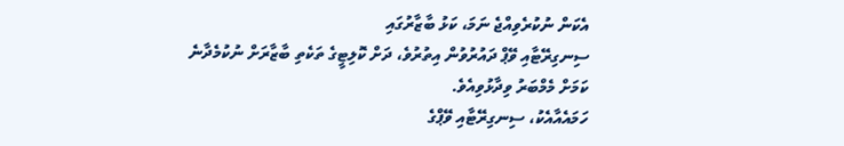އެކަން ނުކުރެވިއްޖެ ނަމަ، ކަޅު ބާޒާރުގައި
ސިނގިރޭޓާއި ވޭޕް ދައުރުވުން އިތުރުވެ، ދަށް ކޮލިޓީގެ ތަކެތި ބާޒާރަށް ނުކުމެދާނެ
ކަމަށް މެމްބަރު ވިދާޅުވިއެވެ.
ހަމައެއާއެކު، ސިނގިރޭޓާއި ވޭޕްގެ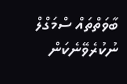ބާވަތްތައް ސްމަގްލް ނުކުރެވޭނެކަން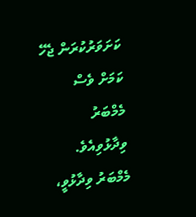ކަށަވަރުކުރަން ޖެހޭ ކަމަށް ވެސް މެމްބަރު ވިދާޅުވިއެވެ. މެމްބަރު ވިދާޅުވީ،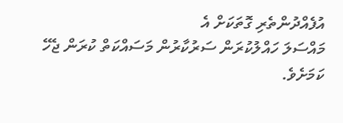އުފެއްދުންތެރި ގޮތަކަށް އެ
މައްސަލަ ހައްލުކުރަން ސަރުކާރުން މަސައްކަތް ކުރަން ޖެހޭ ކަމަށެވެ.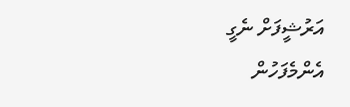އަރުޝީފަށް ނެގީ
އެންމެފަހުން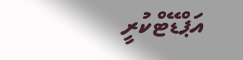އަޕްޑޭޓްކުރީ